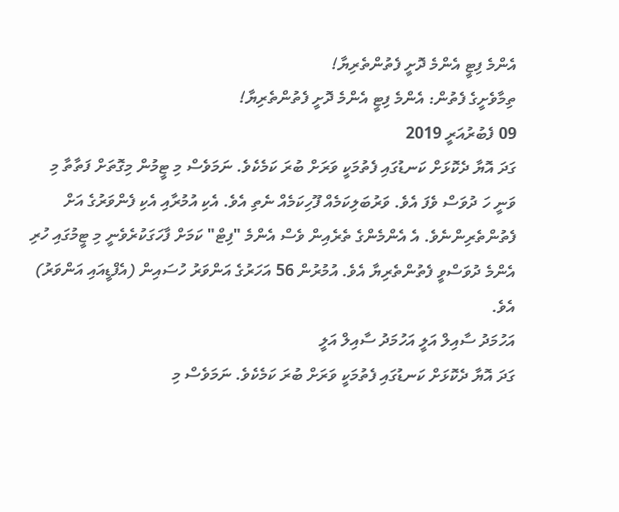އެންމެ ފިޓީ އެންމެ ދޮށީ ފެތުންތެރިޔާ!
ތިމާވެށީގެ ފެތުން: އެންމެ ފިޓީ އެންމެ ދޮށީ ފެތުންތެރިޔާ!
09 ފެބުރުއަރީ 2019
ގަދަ އޮޔާ ދެކޮޅަށް ކަނޑުގައި ފެތުމަކީ ވަރަށް ބުރަ ކަމެކެވެ. ނަމަވެސް މި ޓީމުން މިގޮތަށް ފަތާތާ މި ވަނީ ހަ ދުވަސް ވެފަ އެވެ. ވަރުބަލިކަމެއް ފޫހިކަމެއް ނެތި އެވެ. އެކި އުމުރާއި އެކި ފެންވަރުގެ އަށް ފެތުންތެރިންނެވެ. އެ އެންމެންގެ ތެރެއިން ވެސް އެންމެ "ފިޓް" ކަމަށް ފާހަގަކުރެވެނީ މި ޓީމުގައި ހުރި އެންމެ ދުވަސްވީ ފެތުންތެރިޔާ އެވެ. އުމުރުން 56 އަހަރުގެ އަންވަރު ހުސައިން (އެފްޑީއައި އަންވަރު) އެވެ.
އަހުމަދު ސާއިލް އަލީ އަހުމަދު ސާއިލް އަލީ
ގަދަ އޮޔާ ދެކޮޅަށް ކަނޑުގައި ފެތުމަކީ ވަރަށް ބުރަ ކަމެކެވެ. ނަމަވެސް މި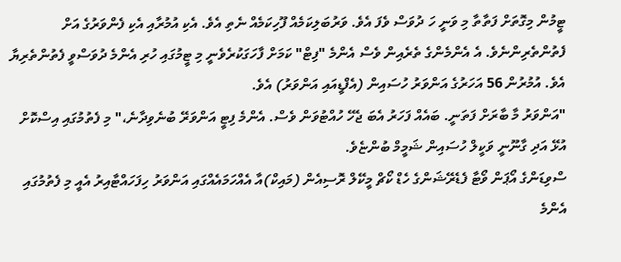ޓީމުން މިގޮތަށް ފަތާތާ މި ވަނީ ހަ ދުވަސް ވެފަ އެވެ. ވަރުބަލިކަމެއް ފޫހިކަމެއް ނެތި އެވެ. އެކި އުމުރާއި އެކި ފެންވަރުގެ އަށް ފެތުންތެރިންނެވެ. އެ އެންމެންގެ ތެރެއިން ވެސް އެންމެ "ފިޓް" ކަމަށް ފާހަގަކުރެވެނީ މި ޓީމުގައި ހުރި އެންމެ ދުވަސްވީ ފެތުންތެރިޔާ އެވެ. އުމުރުން 56 އަހަރުގެ އަންވަރު ހުސައިން (އެފްޑީއައި އަންވަރު) އެވެ.
"އަންވަރު މާ ބާރަށް ފަތަނީ. ބައެއް ފަހަރު އެބަ ޖެހޭ ހުއްޓުވަން ވެސް. އެންމެ ފިޓީ އަންވަރޭ ބުނެވިދާނެ،" މި ފެތުމުގައި އިސްކޮށް އުޅޭ އަދި ގާނޫނީ ވަކީލް ހުސައިން ޝަމީމް ބުންޏެވެ.
ސްވިޑަންގެ އޯޕަން ވޯޓާ ފެޑެރޭޝަންގެ ހެޑް ކޯޗް މީކޭލް ރޮސިއެން (މައިކް)އާ އެއްހަމައެއްގައި އަންވަރު ހިފަހައްޓާއިރު އެއީ މި ފެތުމުގައި އެންމެ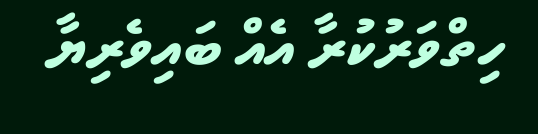ހިތްވަރުކުރާ އެއް ބައިވެރިޔާ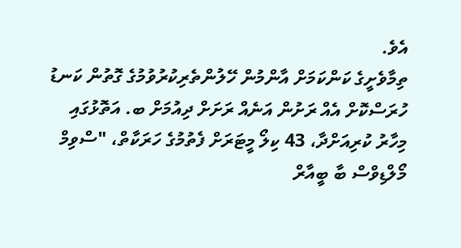އެވެ.
ތިމާވެށީގެ ކަންކަމަށް އާންމުން ހޭލުންތެރިކުރުވުމުގެ ގޮތުން ކަނޑު ހުރަސްކޮށް އެއް ރަށުން އަނެއް ރަށަށް ދިއުމަށް ބ. އަތޮޅުގައި މިހާރު ކުރިއަށްދާ، 43 ކިލޯ މީޓަރަށް ފެތުމުގެ ހަރަކާތް، "ސްވިމް މޯލްޑިވްސް ބާ ބީއާރް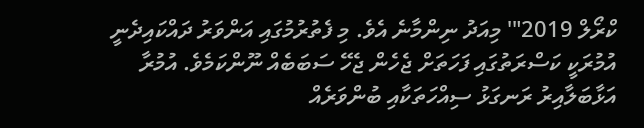ކްރޯލް 2019"' މިއަދު ނިންމާނެ އެވެ. މި ފެތުރުމުގައި އަންވަރު ދައްކައިދެނީ އުމުރަކީ ކަސްރަތުގައި ފަހަތަށް ޖެހެން ޖެހޭ ސަބަބެއް ނޫންކަމެވެ. އުމުރާ އަޅާބަލާއިރު ރަނގަޅު ސިއްހަތަކާއި ބުންވަރެއް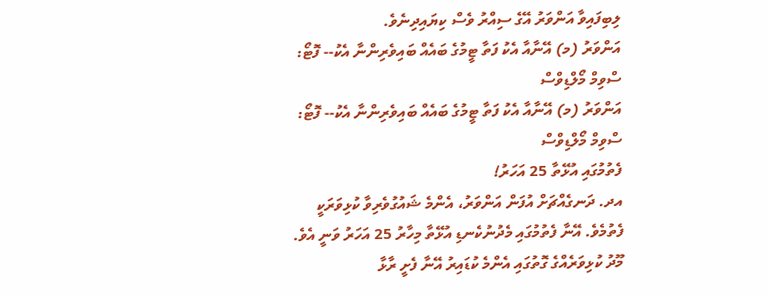ލިބިފައިވާ އަންވަރު އޭގެ ސިއްރު ވެސް ކިޔައިދިނެވެ.
އަންވަރު (މ) އޭނާއާ އެކު ފަތާ ޓީމުގެ ބައެއް ބައިވެރިންނާ އެކު-- ފޮޓޯ: ސްވިމް މޯލްޑިވްސް
އަންވަރު (މ) އޭނާއާ އެކު ފަތާ ޓީމުގެ ބައެއް ބައިވެރިންނާ އެކު-- ފޮޓޯ: ސްވިމް މޯލްޑިވްސް
ފެތުމުގައި އުޅޭތާ 25 އަހަރު!
އދ. ދަނގެއްޗަށް އުފަން އަންވަރު، އެންމެ ޝައުގުވެރިވާ ކުޅިވަރަކީ ފެތުމެވެ. އޭނާ ފެތުމުގައި މެދުނުކެނޑި އުޅޭތާ މިހާރު 25 އަހަރު ވަނީ އެވެ. މޫދު ކުޅިވަރެއްގެ ގޮތުގައި އެންމެ ކުޑައިރު އޭނާ ފެށީ ރާޅާ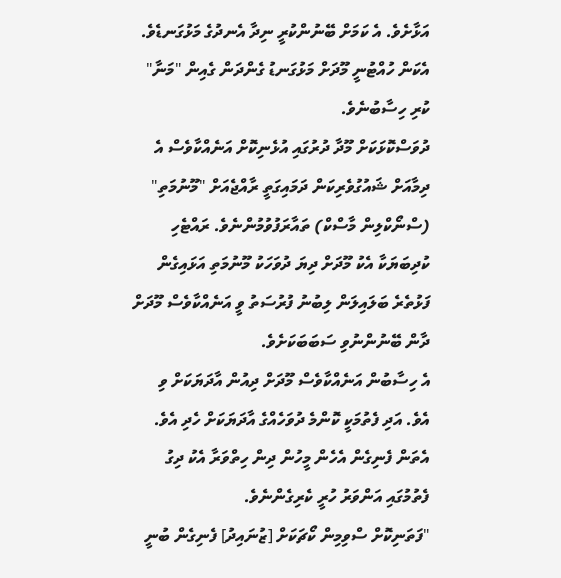އަޅާށެވެ. އެ ކަމަށް ބޭނުންކުރީ ނިދާ އެނދުގެ މަޅުގަނޑެވެ. އެކަން ހުއްޓުނީ މޫދަށް މަޅުގަނޑު ގެންދަން ގެއިން "މަނާ" ކުރި ހިސާބުނެވެ.
ދުވަސްކޮޅަކަށް މޫދާ ދުރުގައި އުޅެނިކޮށް އަނެއްކާވެސް އެ ދިމާއަށް ޝައުގުވެރިކަން ދަމައިގަތީ ރާއްޖެއަށް "މޫނުމަތި" (ސްނޯކްލިން މާސްކް) ތައާރަފުވުމުންނެވެ. ރައްޓެހި ކުދިބަޔަކާ އެކު މޫދަށް ދިޔަ ދުވަހަކު މޫނުމަތި އަޅައިގެން ފަޅުތެރެ ބަލައިލަން ލިބުނު ފުރުސަތު ވީ އަނެއްކާވެސް މޫދަށް ދާން ބޭނުންނުވި ސަބަބަކަށެވެ.
އެ ހިސާބުން އަނެއްކާވެސް މޫދަށް ދިއުން އާދަޔަކަށް ވި އެވެ. އަދި ފެތުމަކީ ކޮންމެ ދުވަހެއްގެ އާދަޔަކަށް ހެދި އެވެ. އެތަން ފެނިގެން އެހެން މީހުން ދިން ހިތްވަރާ އެކު ދިގު ފެތުމުގައި އަންވަރު ހުރީ ކެރިގެންނެވެ.
"ފަތަނިކޮށް ސްވިމިން ކޯޗަކަށް [ޒުނައިދު] ފެނިގެން ބުނީ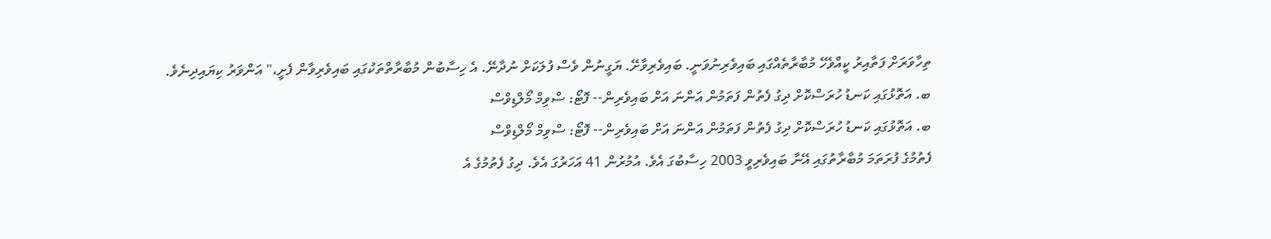ތިހާވަރަށް ފަތާއިރު ކީއްވެހޭ މުބާރާތެއްގައި ބައިވެރިނުވަނީ. ބައިވެރިވާށޭ. ޔަގީނުން ވެސް ފުލަކަށް ނުދާނޭ. އެ ހިސާބުން މުބާރާތްތަކުގައި ބައިވެރިވާން ފެށީ،" އަންވަރު ކިޔައިދިނެވެ.
ބ. އަތޮޅުގައި ކަނޑު ހުރަސްކޮށް ދިގު ފެތުން ފަތަމުން އަންނަ އަށް ބައިވެރިން-- ފޮޓޯ: ސްވިމް މޯލްޑިވްސް
ބ. އަތޮޅުގައި ކަނޑު ހުރަސްކޮށް ދިގު ފެތުން ފަތަމުން އަންނަ އަށް ބައިވެރިން-- ފޮޓޯ: ސްވިމް މޯލްޑިވްސް
ފެތުމުގެ ފުރަތަމަ މުބާރާތުގައި އޭނާ ބައިވެރިވީ 2003 ހިސާބުގަ އެވެ. އުމުރުން 41 އަހަރުގަ އެވެ. ދިގު ފެތުމުގެ އެ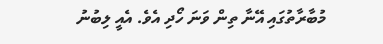މުބާރާތުގައި އޭނާ ތިން ވަނަ ހޯދި އެވެ. އެއީ ލިބުނު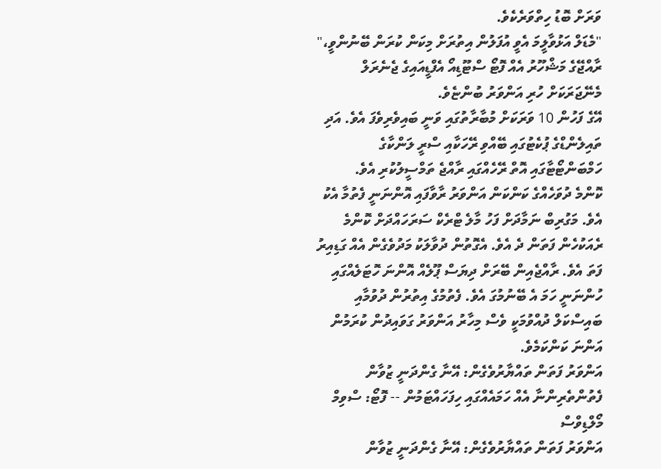ވަރަށް ބޮޑު ހިތްވަރެކެވެ.
"މެޑަލް އަޅުވާލީމަ އެވީ އުފަލުން އިތުރަށް މިކަން ކުރަން ބޭނުންވީ،" ރާއްޖޭގެ މަޝްހޫރު އެއް ފޮޓޯ ސްޓޫޑިއޯ އެފްޑީއައިގެ ޖެނެރަލް މެނޭޖަރަކަށް ހުރި އަންވަރު ބުންޏެވެ.
އޭގެ ފަހުން 10 ވަރަކަށް މުބާރާތުގައި ވަނީ ބައިވެރިވެފަ އެވެ. އަދި ތައިލެންޑްގެ ޕުކެޓުގައި ބޭއްވި ރޭހަކާއި ސްރީ ލަންކާގެ ހަމްބަންޓޯޓާގައި އޮތް ރޭހެއްގައި ރާއްޖެ ތަމްސީލުކުރި އެވެ.
ކޮންމެ ދުވަހެއްގެ ކަންކަން އަންވަރު ރާވާފައި އޮންނަނީ ފެތުމާ އެކު އެވެ. މަގުރިބް ނަމާދަށް ފަހު މާލެ ޓްރެކް ސަރަހައްދަށް ކޮންމެ ރެއަކުހެން ފަތަން ދެ އެވެ. އެގޮތުން ދުވާލަކު މަދުވެގެން އެއް ގަޑިއިރު ފަތަ އެވެ. ރާއްޖެއިން ބޭރަށް ދިޔަސް ޕޫލެއް އޮންނަ ހޮޓަލެއްގައި ހުންނަނީ ހަމަ އެ ބޭނުމުގަ އެވެ. ފެތުމުގެ އިތުރުން ދުވުމާއި ބައިސްކަލް ދުއްވުމަކީ ވެސް މިހާރު އަންވަރު ގަވައިދުން ކުރަމުން އަންނަ ކަންކަމެވެ.
އަންވަރު ފަތަން ތައްޔާރުވެގެން: އޭނާ ގެންދަނީ ޒުވާން ފެތުންތެރިންނާ އެއް ހަމައެއްގައި ހިފަހައްޓަމުން -- ފޮޓޯ: ސްވިމް މޯލްޑިވްސް
އަންވަރު ފަތަން ތައްޔާރުވެގެން: އޭނާ ގެންދަނީ ޒުވާން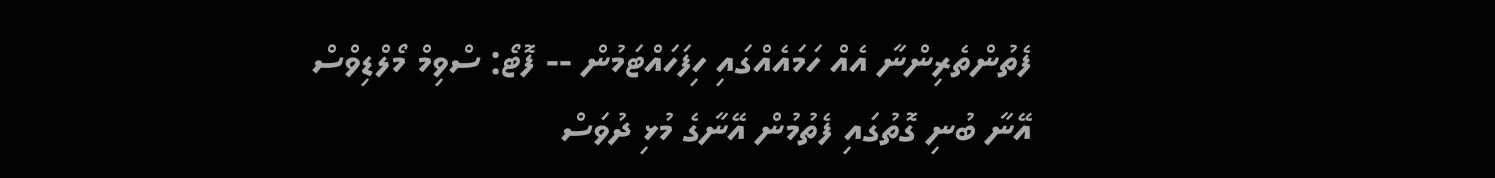ފެތުންތެރިންނާ އެއް ހަމައެއްގައި ހިފަހައްޓަމުން -- ފޮޓޯ: ސްވިމް މޯލްޑިވްސް
އޭނާ ބުނި ގޮތުގައި ފެތުމުން އޭނާގެ މުޅި ދުވަސް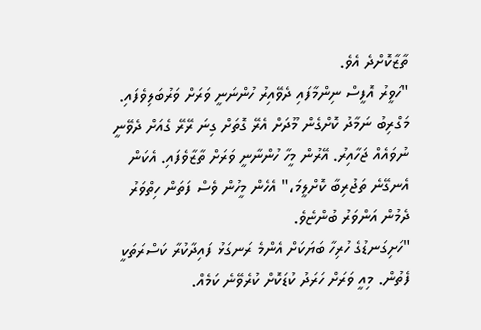ތާޒާކޮށްދެ އެވެ.
"ހަވީރު އޮފީސް ނިންމާފައި ދެވޭއިރު ހުންނަނީ ވަރަށް ވަރުބަލިވެފައި. މަގްރިބު ނަމާދު ކޮށްގެން މޫދަށް އެރޭ ގޮތަށް ގިނަ ރޭރޭ ގެއަށް ދެވޭނީ ނުވައެއް ޖަހާއިރު. އޭރުން މީހާ ހުންނާނީ ވަރަށް ތާޒާވެފައި. އެކަން އެނގޭނެ ތަޖުރިބާ ކޮށްލީމަ،" އެހެން މީހުން ވެސް ފަތަން ހިތްވަރު ދެމުން އަންވަރު ބުންޏެވެ.
"ހަށިގަނޑުގެ ހުރިހާ ބަޔަކަށް އެންމެ ރަނގަޅު ފައިދާކުރާ ކަސްރަތަކީ ފެތުން. މިއީ ވަރަށް ހަރަދު ކުޑަކޮށް ކުރެވޭނެ ކަމެއް.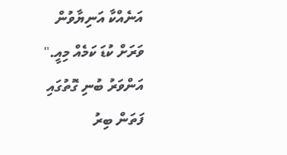އަނެއްކާ އަނިޔާވުން ވަރަށް ކުޑަ ކަމެއް މިއީ."
އަންވަރު ބުނި ގޮތުގައި ފަތަން ބިރު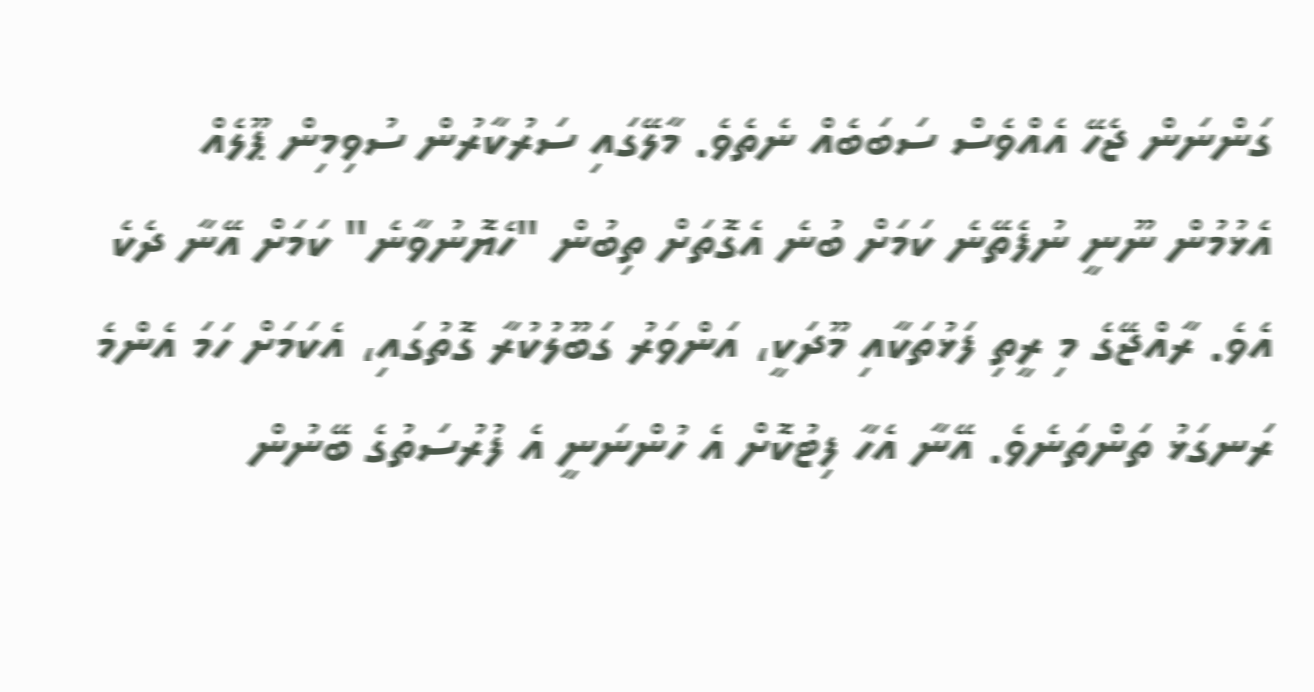ގަންނަން ޖެހޭ އެއްވެސް ސަބަބެއް ނެތެވެ. މާލޭގައި ސަރުކާރުން ސުވިމިން ޕޫލެއް އެޅުމުން ނޫނީ ނުފެތޭނެ ކަމަށް ބުނެ އެގޮތަށް ތިބުން "ހެޔޮނުވާނެ" ކަމަށް އޭނާ ދެކެ އެވެ. ރާއްޖޭގެ މި ރީތި ފަޅުތަކާއި މޫދަކީ، އަންވަރު ގަބޫލުކުރާ ގޮތުގައި، އެކަމަށް ހަމަ އެންމެ ރަނގަޅު ތަންތަނެވެ. އޭނާ އެހާ ފިޓުކޮށް އެ ހުންނަނީ އެ ފުރުސަތުގެ ބޭނުން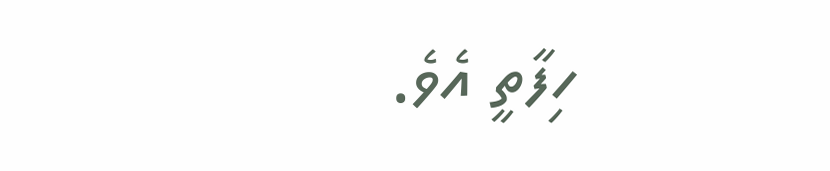ހިފާތީ އެވެ.